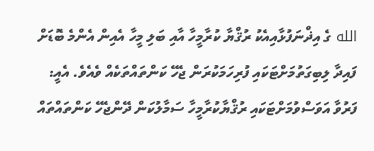الله ގެ އިޛްނަފުޅާއިއެކު ރުޤްޔާ ކުރާމީހާ އާއި ބަލި މީހާ އެއިން އެންމެ ބޮޑަށް ފައިދާ ލިބިގަތުމަށްޓަކައި ފުރިހަމަކުރަން ޖެހޭ ކަންތައްތަކެއް ވެއެވެ. އެއީ:
ފަރުވާ އަވަސްވުމަށްޓަކައި ރުޤްޔާކުރާމީހާ ސަމާލުކަން ދޭންޖެހޭ ކަންތައްތައް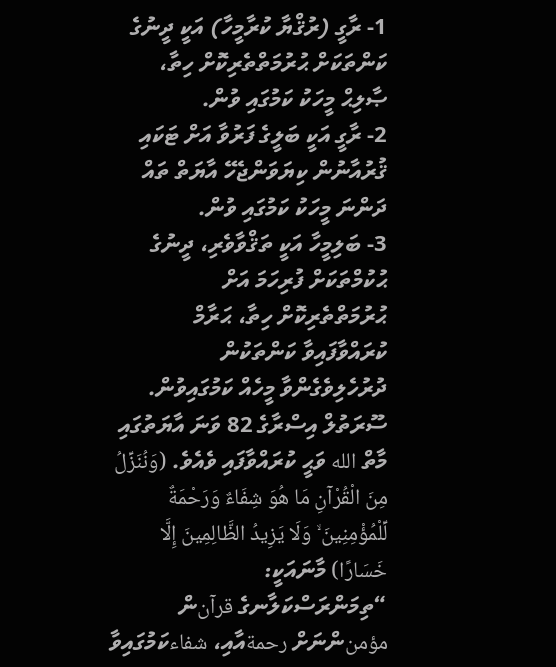1- ރާގީ (ރުޤްޔާ ކުރާމީހާ) އަކީ ދީނުގެ ކަންތަކަށް ޙުރުމަތްތެރިކޮށް ހިތާ، ޞާލިޙް މީހަކު ކަމުގައި ވުން.
2- ރާގީ އަކީ ބަލީގެ ފަރުވާ އަށް ޓަކައި ޤުރުއާނުން ކިޔަވަންޖެހޭ އާޔަތް ތައް ދަންނަ މީހަކު ކަމުގައި ވުން.
3- ބަލިމީހާ އަކީ ތަޤްވާވެރި، ދީނުގެ ޙުކުމްތަކަށް ފުރިހަމަ އަށް ޙުރުމަތްތެރިކޮށް ހިތާ، ޙަރާމް ކުރައްވާފައިވާ ކަންތަކުން ދުރުހެލިވެގެންވާ މީހެއް ކަމުގައިވުން. ސޫރަތުލް އިސްރާގެ 82 ވަނަ އާޔަތުގައި މާތް الله ވަޙީ ކުރައްވާފައި ވެއެވެ. (وَنُنَزِّلُ مِنَ الْقُرْ‌آنِ مَا هُوَ شِفَاءٌ وَرَ‌حْمَةٌ لِّلْمُؤْمِنِينَ ۙ وَلَا يَزِيدُ الظَّالِمِينَ إِلَّا خَسَارً‌ا) މާނައަކީ: “ތިމަންރަސްކަލާނގެ قرآنން مؤمنންނަށް رحمةއާއި، شفاءކަމުގައިވާ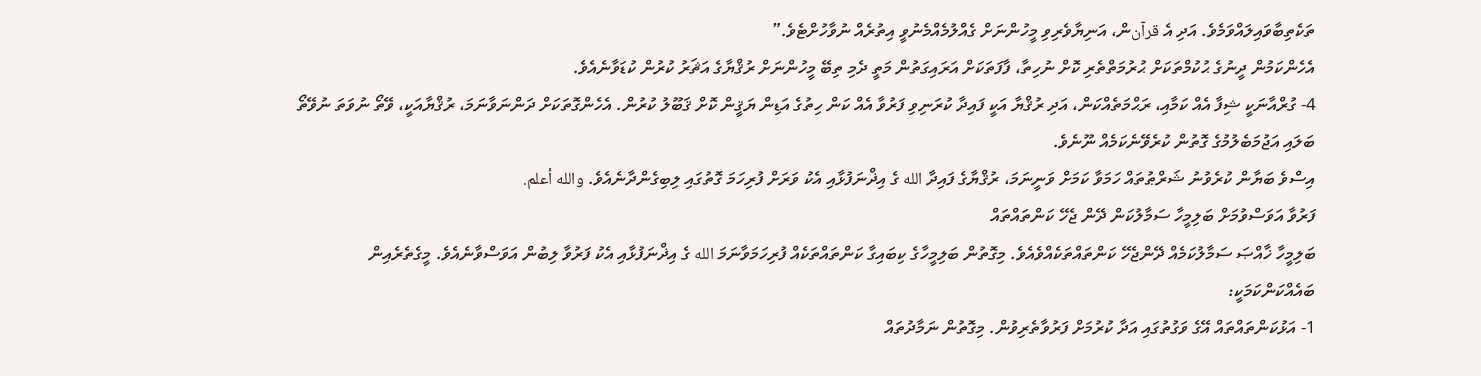ތަކެތިބާވައިލައްވަމެވެ. އަދި އެ قرآنން، އަނިޔާވެރިވި މީހުންނަށް ގެއްލުމެއްމެނުވީ އިތުރެއް ނުވާހުށްޓެވެ.”
އެހެންކަމުން ދީނުގެ ޙުކުމްތަކަށް ޙުރުމަތްތެރި ކޮށް ނުހިތާ، ފާފަތަކަށް އަރައިގަތުން މަތީ ދެމި ތިބޭ މީހުންނަށް ރުޤްޔާގެ އަޘަރު ކުރުން ކުޑަވާނެއެވެ.
4- ގުރްއާނަކީ ޝިފާ އެއް ކަމާއި، ރަޙްމަތެއްކަން، އަދި ރުޤްޔާ އަކީ ފައިދާ ކުރަނިވި ފަރުވާ އެއް ކަން ހިތުގެ އަޑިން ޔަޤީން ކޮށް ޤަބޫލު ކުރުން. އެހެންގޮތަކަށް ދަންނަވާނަމަ، ރުޤްޔާއަކީ، ވޭތޯ ނުވަތަ ނުވޭތޯ ބަލައި އަޖުމަބެލުމުގެ ގޮތުން ކުރެވޭނެކަމެއް ނޫނެވެ.
އިސްވެ ބަޔާން ކުރެވުނު ޝަރްޠުތައް ހަމަވާ ކަމަށް ވަނީނަމަ، ރުޤްޔާގެ ފައިދާ الله ގެ އިޛްނަފުޅާއި އެކު ވަރަށް ފުރިހަމަ ގޮތުގައި ލިބިގެންދާނެއެވެ. والله أعلم.
ފަރުވާ އަވަސްވުމަށް ބަލިމީހާ ސަމާލުކަން ދޭން ޖެހޭ ކަންތައްތައް
ބަލިމީހާ ޚާއްޞަ ސަމާލުކަމެއް ދޭންޖެހޭ ކަންތައްތަކެއްވެއެވެ. މިގޮތުން ބަލިމީހާގެ ކިބައިގާ ކަންތައްތަކެއް ފުރިހަމަވާނަމަ الله ގެ އިޛްނަފުޅާއި އެކު ފަރުވާ ލިބުން އަވަސްވާނެއެވެ. މީގެތެރެއިން ބައެއްކަންކަމަކީ:
1- އަޅުކަންތައްތައް އޭގެ ވަގުތުގައި އަދާ ކުރުމަށް ފަރުވާތެރިވުން. މިގޮތުން ނަމާދުތައް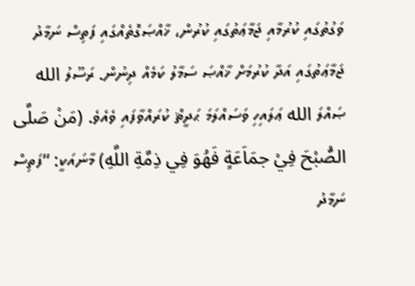ވަގުތުގައި ކުރުމާއި ޖަމާޢަތުގައި ކުރުން، ޚާއްޞަގޮތެއްގައި ފަތިސް ނަމާދު ޖަމާޢަތުގައި އަދާ ކުރުމަށް ޚާއްޞަ ސަމާލު ކަމެއް ދިނުން. ރަސޫލު الله ޞައްލަ الله ޢަލައިހި ވަސައްލަމަ ޙަދީޘް ކުރައްވާފައި ވެއެވެ. (مَنْ صَلَّى الصُّبْحَ فِيْ جمَاَعَةٍ فَهُوَ فِي ذِمَّةِ اللَّهِ) މާނައަކީ: “ފަތިސް ނަމާދު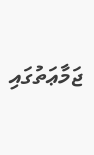ޖަމާޢަތުގައި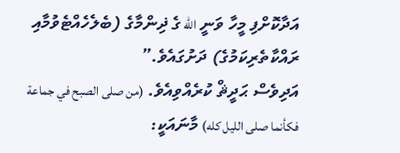އަދާކޮށްފި މީހާ ވަނީ الله ގެ ޛިންމާގެ (ބެލެހެއްޓެވުމާއި ރައްކާތެރިކަމުގެ) ދަށުގައެވެ.”
އަދިވެސް ޙަދީޘް ކުރެއްވިއެވެ. (من صلى الصبح في جماعة فكأنما صلى الليل كله) މާނައަކީ: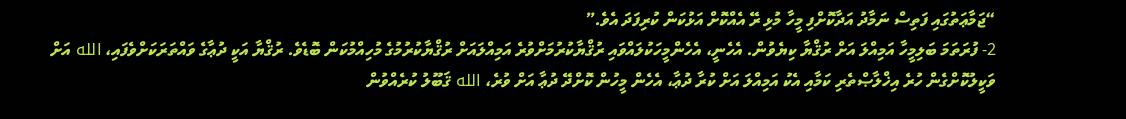“ޖަމާޢަތުގައި ފަތިސް ނަމާދު އަދާކޮށްފި މީހާ މުޅި ރޭ އެއްކޮށް އަޅުކަން ކުރިފަދަ އެވެ.”
2- ފުރަތަމަ ބަލިމީހާ އަމިއްލަ އަށް ރުޤްޔާ ކިޔެވުން. އެހެނީ، އެހެންމީހަކުލައްވައި ރުޤްޔާކުރުމަށްވުރެ އަމިއްލައަށް ރުޤްޔާކުރުމުގެ މުހިއްމުކަން ބޮޑެވެ. ރުޤްޔާ އަކީ ދުޢާގެ ވައްތަރަކަށްވެފައި، الله އަށް ވަކީލުކޮށްގެން ހުރެ އިޚްލާޞްތެރި ކަމާއި އެކު އަމިއްލަ އަށް ކުރާ ދުޢާ، އެހެން މީހުން ކޮށްދޭ ދުޢާ އަށް ވުރެ، الله ޤަބޫލު ކުރެއްވުން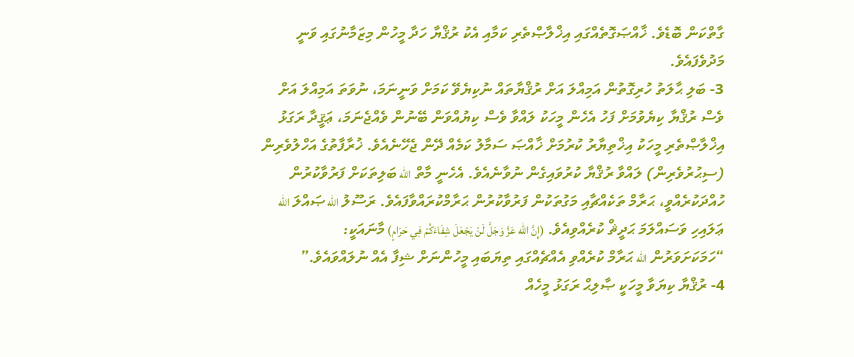ގާތްކަން ބޮޑެވެ. ޚާއްޞަގޮތެއްގައި އިޚްލާޞްތެރި ކަމާއި އެކު ރުޤްޔާ ހަދާ މީހުން މިޒަމާނުގައި ވަނީ މަދުވެފައެވެ.
3- ބަލި ޙާލަތު ހުރިގޮތުން އަމިއްލަ އަށް ރުޤްޔާތައް ނުކިޔެވޭ ކަމަށް ވަނީނަމަ، ނުވަތަ އަމިއްލަ އަށް ވެސް ރުޤްޔާ ކިޔެވުމަށް ފަހު އެހެން މީހަކު ލައްވާ ވެސް ކިޔުއްވަން ބޭނުން ވެއްޖެނަމަ، ޢަޤީދާ ރަގަޅު އިޚްލާޞްތެރި މީހަކު އިޚްތިޔާރު ކުރުމަށް ޚާއްޞަ ސަމާލު ކަމެއް ދޭން ޖެހޭނެއެވެ. ޚުރާފާތުގެ އަހްލުވެރިން (ސިޙުރުވެރިން) ލައްވާ ރުޤްޔާ ކުރުވައިގެން ނުވާނެއެވެ. އެހެނީ މާތް الله ބަލިތަކަށް ފަރުވާކުރުން ހުއްދަކުރެއްވީ، ޙަރާމް ތަކެއްޗާއި މަގުތަކުން ފަރުވާކުރުން ޙަރާމްކުރައްވާފައެވެ. ރަސޫލު الله ޞައްލަ الله ޢަލައިހި ވަސައްލަމަ ޙަދީޘް ކުރެއްވިއެވެ. (إِنَّ الله عَزَّ وَجَلَّ لَنْ يَجْعَلَ شِفَاءَكُمْ فِي حَرَامٍ) މާނައަކީ: “ހަމަކަށަވަރުން الله ޙަރާމް ކުރެއްވި އެއްޗެއްގައި ތިޔަބައި މީހުންނަށް ޝިފާ އެއް ނުލައްވައެވެ.”
4- ރުޤްޔާ ކިޔަވާ މީހަކީ ޞާލިޙް ރަގަޅު މީހެއް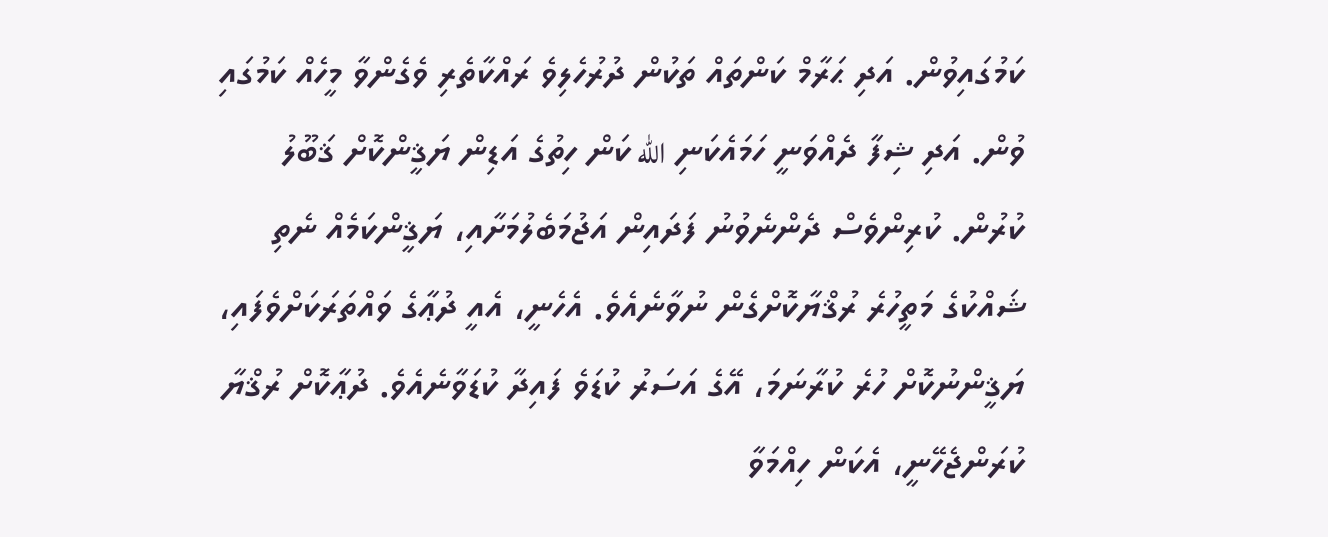ކަމުގައިވުން. އަދި ޙަރާމް ކަންތައް ތަކުން ދުރުހެލިވެ ރައްކާތެރި ވެގެންވާ މީހެއް ކަމުގައި ވުން. އަދި ޝިފާ ދެއްވަނީ ހަމައެކަނި الله ކަން ހިތުގެ އަޑިން ޔަޤީންކޮށް ޤަބޫލު ކުރުން. ކުރިންވެސް ދެންނެވުނު ފަދައިން އަޖުމަބެލުމަށާއި، ޔަޤީންކަމެއް ނެތި ޝައްކުގެ މަތީހުރެ ރުޤްޔާކޮށްގެން ނުވާނެއެވެ. އެހެނީ، އެއީ ދުޢާގެ ވައްތަރަކަށްވެފައި، ޔަޤީންނުކޮށް ހުރެ ކުރާނަމަ، އޭގެ އަސަރު ކުޑަވެ ފައިދާ ކުޑަވާނެއެވެ. ދުޢާކޮށް ރުޤްޔާ ކުރަންޖެހޭނީ، އެކަން ހިއްމަވާ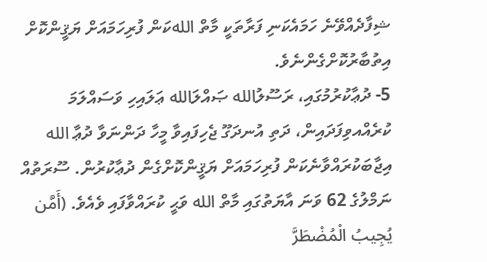ޝިފާދެއްވޭނެ ހަމައެކަނި ފަރާތަކީ މާތް اللهކަން ފުރިހަމައަށް ޔަޤީންކޮށް އިތުބާރުކޮށްގެންނެވެ.
5- ދުޢާކުރުމުގައި، ރަސޫލުالله ޞައްލަالله ޢަލައިހި ވަސައްލަމަ ކުރެއްއވިފަދައިން، ދަތި އުނދަގޫ ޖެހިފައިވާ މީހާ ދަންނަވާ ދުޢާ الله އިޖާބަކުރައްވާނެކަން ފުރިހަމައަށް ޔަޤީންކޮށްގެން ދުޢާކުރުން. ސޫރަތުއް ނަމްލުގެ 62 ވަނަ އާޔަތުގައި މާތް الله ވަޙީ ކުރައްވާފައި ވެއެވެ. (أَمَّن يُجِيبُ الْمُضْطَرَّ‌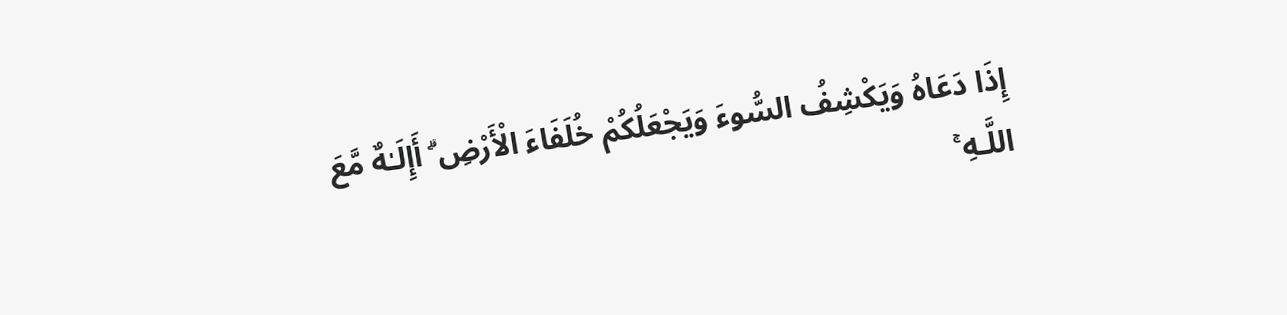إِذَا دَعَاهُ وَيَكْشِفُ السُّوءَ وَيَجْعَلُكُمْ خُلَفَاءَ الْأَرْ‌ضِ ۗ أَإِلَـٰهٌ مَّعَ اللَّـهِ ۚ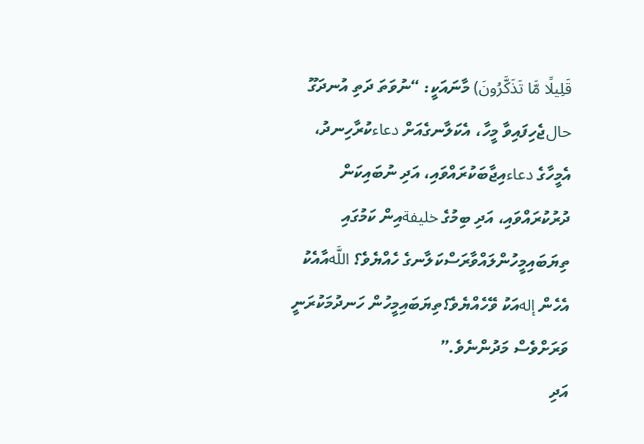قَلِيلًا مَّا تَذَكَّرُ‌ونَ) މާނައަކީ: “ނުވަތަ ދަތި އުނދަގޫ حالޖެހިފައިވާ މީހާ، އެކަލާނގެއަށް دعاءކުރާހިނދު، އެމީހާގެ دعاءއިޖާބަކުރައްވައި، އަދި ނުބައިކަން ދުރުކުރައްވައި، އަދި ބިމުގެ خليفةއިން ކަމުގައި ތިޔަބައިމީހުންލައްވާރަސްކަލާނގެ ހެއްޔެވެ؟ اللَّهއާއެކު އެހެން إلهއަކު ވޭހެއްޔެވެ؟ތިޔަބައިމީހުން ހަނދުމަކުރަނީ ވަރަށްވެސް މަދުންނެވެ.”
އަދި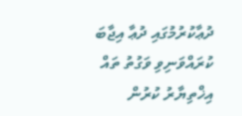ދުޢާކުރުމުގައި ދުޢާ އިޖާބަ ކުރައްވަނިވި ވަގުތު ތައް އިޚްތިޔާރު ކުރުން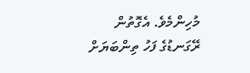މުހިންމެވެ. އެގޮތުން ރޭގަނޑުގެ ފަހު ތިންބަޔަށް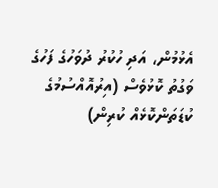އެޅުމުން، އަދި ހުކުރު ދުވަހުގެ ފަހުގެ ވަގުތު ކޮޅުވެސް (އިރުއޮއްސުމުގެ ކުޑަތަންކޮޅެއް ކުރިން)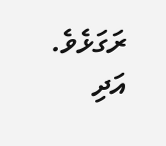ރަގަޅެވެ. އަދި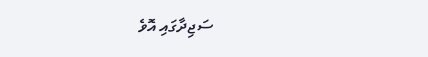ސަޖިދާގައި އޮވެ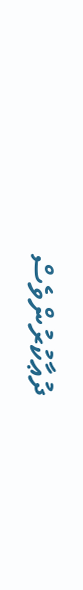ދުޢާކުރުންވެސް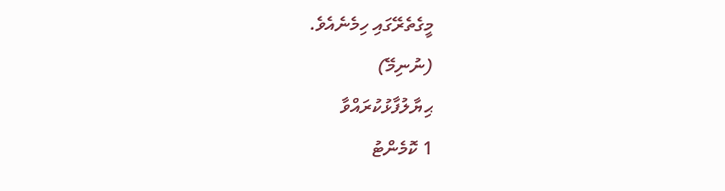މީގެތެރޭގައި ހިމެނެއެވެ.
(ނުނިމޭ)
ޙިޔާލުފާޅުކުރައްވާ
1 ކޮމެންޓު